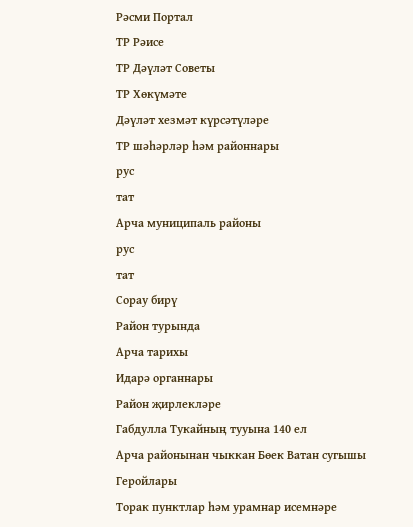Рәсми Портал
ТР Рәисе
ТР Дәүләт Советы
ТР Хөкүмәте
Дәүләт хезмәт күрсәтүләре
ТР шәһәрләр һәм районнары
рус
тат
Арча муниципаль районы
рус
тат
Сорау бирү
Район турында
Арча тарихы
Идарә органнары
Район җирлекләре
Габдулла Тукайның тууына 140 ел
Арча районынан чыккан Бөек Ватан сугышы Геройлары
Торак пунктлар һәм урамнар исемнәре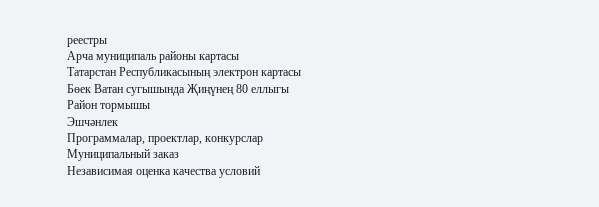реестры
Арча муниципаль районы картасы
Татарстан Республикасының электрон картасы
Бөек Ватан сугышында Җиңүнең 80 еллыгы
Район тормышы
Эшчәнлек
Программалар, проектлар, конкурслар
Муниципальный заказ
Независимая оценка качества условий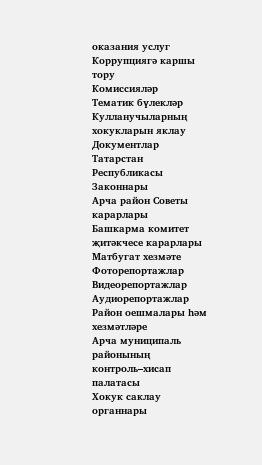оказания услуг
Коррупциягә каршы тору
Комиссияләр
Тематик бүлекләр
Кулланучыларның хокукларын яклау
Документлар
Татарстан Республикасы Законнары
Арча район Советы карарлары
Башкарма комитет җитәкчесе карарлары
Матбугат хезмәте
Фоторепортажлар
Видеорепортажлар
Аудиорепортажлар
Район оешмалары һәм хезмәтләре
Арча муниципаль районының контроль–хисап палатасы
Хокук саклау органнары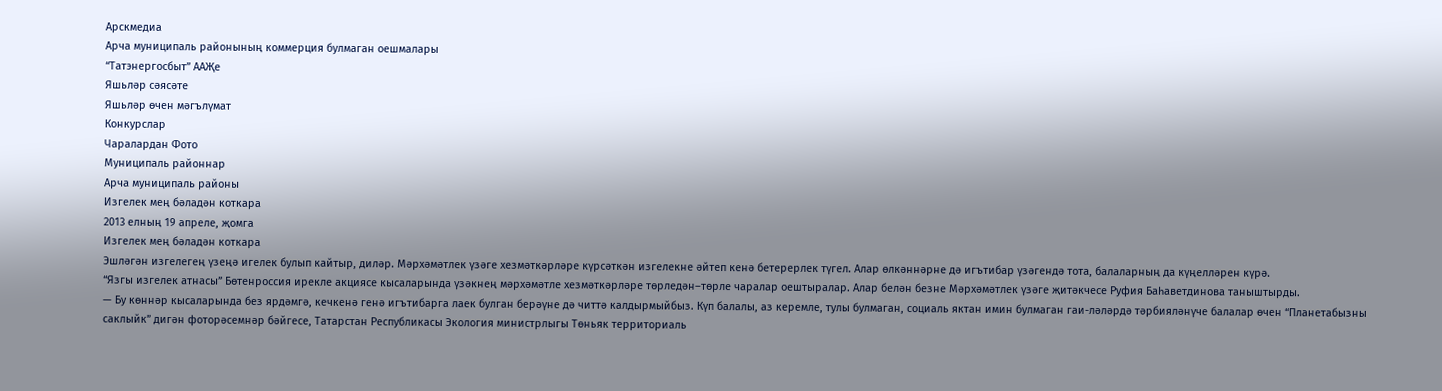Арскмедиа
Арча муниципаль районының коммерция булмаган оешмалары
“Татэнергосбыт” ААҖе
Яшьләр сәясәте
Яшьләр өчен мәгълүмат
Конкурслар
Чаралардан Фото
Муниципаль районнар
Арча муниципаль районы
Изгелек мең бәладән коткара
2013 елның 19 апреле, җомга
Изгелек мең бәладән коткара
Эшләгән изгелегең үзеңә игелек булып кайтыр, диләр. Мәрхәмәтлек үзәге хезмәткәрләре күрсәткән изгелекне әйтеп кенә бетерерлек түгел. Алар өлкәннәрне дә игътибар үзәгендә тота, балаларның да күңелләрен күрә.
“Язгы изгелек атнасы” Бөтенроссия ирекле акциясе кысаларында үзәкнең мәрхәмәтле хезмәткәрләре төрледән–төрле чаралар оештыралар. Алар белән безне Мәрхәмәтлек үзәге җитәкчесе Руфия Баһаветдинова таныштырды.
— Бу көннәр кысаларында без ярдәмгә, кечкенә генә игътибарга лаек булган берәүне дә читтә калдырмыйбыз. Күп балалы, аз керемле, тулы булмаган, социаль яктан имин булмаган гаи-ләләрдә тәрбияләнүче балалар өчен “Планетабызны саклыйк” дигән фоторәсемнәр бәйгесе, Татарстан Республикасы Экология министрлыгы Төньяк территориаль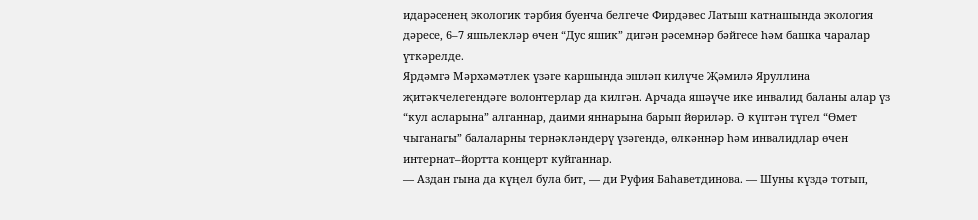идарәсенең экологик тәрбия буенча белгече Фирдәвес Латыш катнашында экология дәресе, 6–7 яшьлекләр өчен “Дус яшик” дигән рәсемнәр бәйгесе һәм башка чаралар үткәрелде.
Ярдәмгә Мәрхәмәтлек үзәге каршында эшләп килүче Җәмилә Яруллина җитәкчелегендәге волонтерлар да килгән. Арчада яшәүче ике инвалид баланы алар үз “кул асларына” алганнар, даими яннарына барып йөриләр. Ә күптән түгел “Өмет чыганагы” балаларны тернәкләндерү үзәгендә, өлкәннәр һәм инвалидлар өчен интернат–йортта концерт куйганнар.
— Аздан гына да күңел була бит, — ди Руфия Баһаветдинова. — Шуны күздә тотып,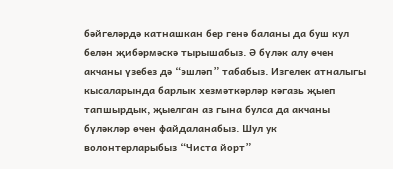бәйгеләрдә катнашкан бер генә баланы да буш кул белән җибәрмәскә тырышабыз. Ә бүләк алу өчен акчаны үзебез дә “эшләп” табабыз. Изгелек атналыгы кысаларында барлык хезмәткәрләр кәгазь җыеп тапшырдык, җыелган аз гына булса да акчаны бүләкләр өчен файдаланабыз. Шул ук волонтерларыбыз “Чиста йорт”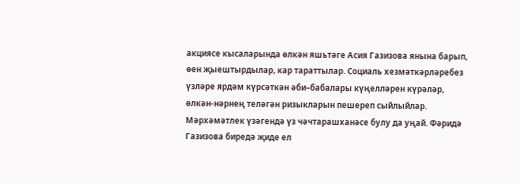акциясе кысаларында өлкән яшьтәге Асия Газизова янына барып, өен җыештырдылар, кар тараттылар. Социаль хезмәткәрләребез үзләре ярдәм күрсәткән әби–бабалары күңелләрен күрәләр, өлкән-нәрнең теләгән ризыкларын пешереп сыйлыйлар.
Мәрхәмәтлек үзәгендә үз чәчтарашханәсе булу да уңай. Фәридә Газизова биредә җиде ел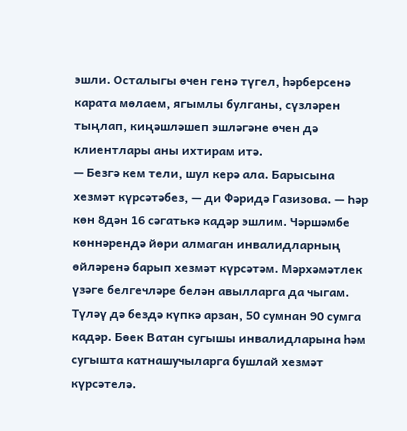эшли. Осталыгы өчен генә түгел, һәрберсенә карата мөлаем, ягымлы булганы, сүзләрен тыңлап, киңәшләшеп эшләгәне өчен дә клиентлары аны ихтирам итә.
— Безгә кем тели, шул керә ала. Барысына хезмәт күрсәтәбез, — ди Фәридә Газизова. — Һәр көн 8дән 16 сәгатькә кадәр эшлим. Чәршәмбе көннәрендә йөри алмаган инвалидларның өйләренә барып хезмәт күрсәтәм. Мәрхәмәтлек үзәге белгечләре белән авылларга да чыгам. Түләү дә бездә күпкә арзан, 50 сумнан 90 сумга кадәр. Бөек Ватан сугышы инвалидларына һәм сугышта катнашучыларга бушлай хезмәт күрсәтелә.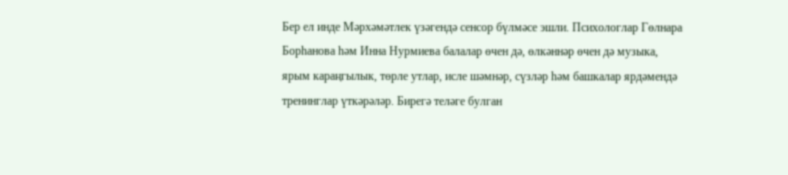Бер ел инде Мәрхәмәтлек үзәгендә сенсор бүлмәсе эшли. Психологлар Гөлнара Борһанова һәм Инна Нурмиева балалар өчен дә, өлкәннәр өчен дә музыка, ярым караңгылык, төрле утлар, исле шәмнәр, сүзләр һәм башкалар ярдәмендә тренинглар үткәрәләр. Бирегә теләге булган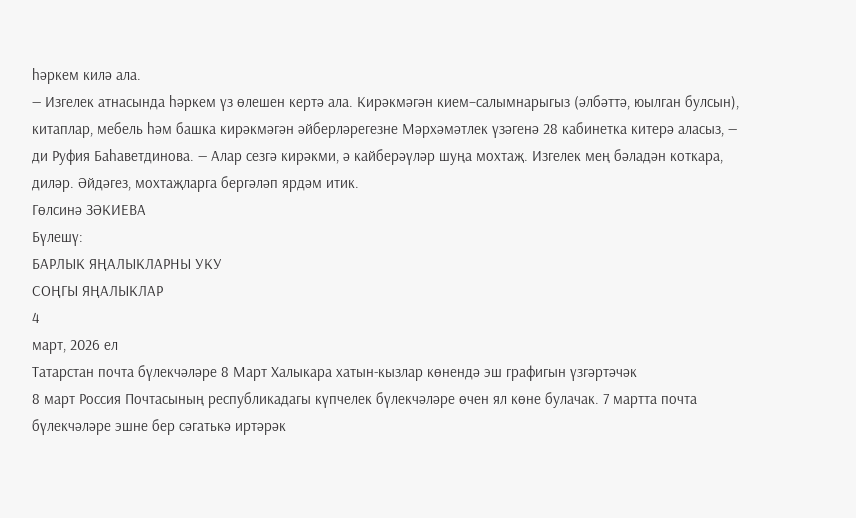һәркем килә ала.
— Изгелек атнасында һәркем үз өлешен кертә ала. Кирәкмәгән кием–салымнарыгыз (әлбәттә, юылган булсын), китаплар, мебель һәм башка кирәкмәгән әйберләрегезне Мәрхәмәтлек үзәгенә 28 кабинетка китерә аласыз, — ди Руфия Баһаветдинова. — Алар сезгә кирәкми, ә кайберәүләр шуңа мохтаҗ. Изгелек мең бәладән коткара, диләр. Әйдәгез, мохтаҗларга бергәләп ярдәм итик.
Гөлсинә ЗӘКИЕВА
Бүлешү:
БАРЛЫК ЯҢАЛЫКЛАРНЫ УКУ
СОҢГЫ ЯҢАЛЫКЛАР
4
март, 2026 ел
Татарстан почта бүлекчәләре 8 Март Халыкара хатын-кызлар көнендә эш графигын үзгәртәчәк
8 март Россия Почтасының республикадагы күпчелек бүлекчәләре өчен ял көне булачак. 7 мартта почта бүлекчәләре эшне бер сәгатькә иртәрәк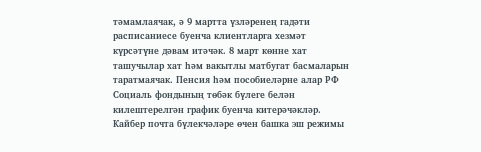тәмамлаячак, ә 9 мартта үзләренең гадәти расписаниесе буенча клиентларга хезмәт күрсәтүне дәвам итәчәк. 8 март көнне хат ташучылар хат һәм вакытлы матбугат басмаларын таратмаячак. Пенсия һәм пособиеләрне алар РФ Социаль фондының төбәк бүлеге белән килештерелгән график буенча китерәчәкләр. Кайбер почта бүлекчәләре өчен башка эш режимы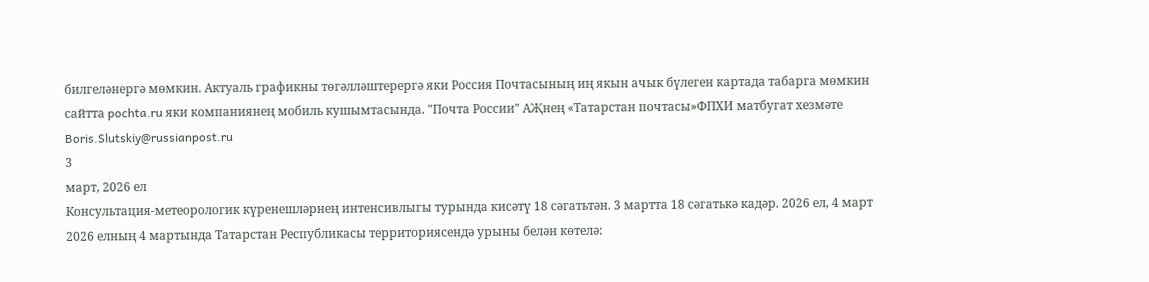билгеләнергә мөмкин. Актуаль графикны төгәлләштерергә яки Россия Почтасының иң якын ачык бүлеген картада табарга мөмкин сайтта pochta.ru яки компаниянең мобиль кушымтасында. "Почта России" АҖнең «Татарстан почтасы»ФПХИ матбугат хезмәте Boris.Slutskiy@russianpost.ru
3
март, 2026 ел
Консультация-метеорологик күренешләрнең интенсивлыгы турында кисәтү 18 сәгатьтән. 3 мартта 18 сәгатькә кадәр. 2026 ел, 4 март
2026 елның 4 мартында Татарстан Республикасы территориясендә урыны белән көтелә: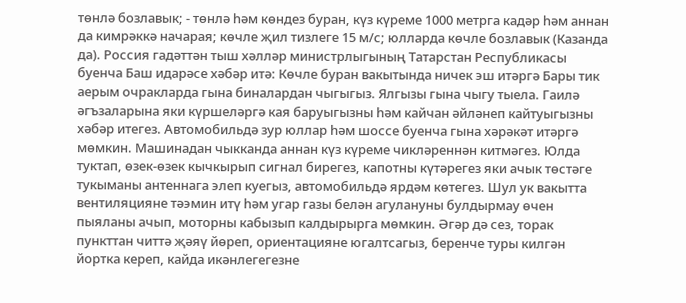төнлә бозлавык; - төнлә һәм көндез буран, күз күреме 1000 метрга кадәр һәм аннан да кимрәккә начарая; көчле җил тизлеге 15 м/с; юлларда көчле бозлавык (Казанда да). Россия гадәттән тыш хәлләр министрлыгының Татарстан Республикасы буенча Баш идарәсе хәбәр итә: Көчле буран вакытында ничек эш итәргә Бары тик аерым очракларда гына биналардан чыгыгыз. Ялгызы гына чыгу тыела. Гаилә әгъзаларына яки күршеләргә кая баруыгызны һәм кайчан әйләнеп кайтуыгызны хәбәр итегез. Автомобильдә зур юллар һәм шоссе буенча гына хәрәкәт итәргә мөмкин. Машинадан чыкканда аннан күз күреме чикләреннән китмәгез. Юлда туктап, өзек-өзек кычкырып сигнал бирегез, капотны күтәрегез яки ачык төстәге тукыманы антеннага элеп куегыз, автомобильдә ярдәм көтегез. Шул ук вакытта вентиляцияне тәэмин итү һәм угар газы белән агулануны булдырмау өчен пыяланы ачып, моторны кабызып калдырырга мөмкин. Әгәр дә сез, торак пункттан читтә җәяү йөреп, ориентацияне югалтсагыз, беренче туры килгән йортка кереп, кайда икәнлегегезне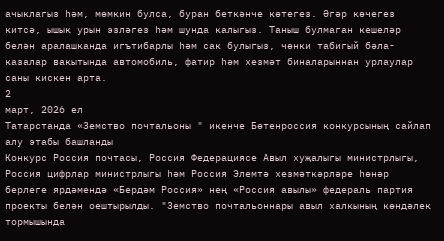ачыклагыз һәм, мөмкин булса, буран беткәнче көтегез. Әгәр көчегез китсә, ышык урын эзләгез һәм шунда калыгыз. Таныш булмаган кешеләр белән аралашканда игътибарлы һәм сак булыгыз, чөнки табигый бәла-казалар вакытында автомобиль, фатир һәм хезмәт биналарыннан урлаулар саны кискен арта.
2
март, 2026 ел
Татарстанда «Земство почтальоны " икенче Бөтенроссия конкурсының сайлап алу этабы башланды
Конкурс Россия почтасы, Россия Федерациясе Авыл хуҗалыгы министрлыгы, Россия цифрлар министрлыгы һәм Россия Элемтә хезмәткәрләре һөнәр берлеге ярдәмендә «Бердәм Россия» нең «Россия авылы» федераль партия проекты белән оештырылды. "Земство почтальоннары авыл халкының көндәлек тормышында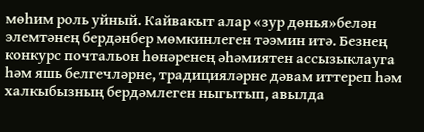мөһим роль уйный. Кайвакыт алар «зур дөнья»белән элемтәнең бердәнбер мөмкинлеген тәэмин итә. Безнең конкурс почтальон һөнәренең әһәмиятен ассызыклауга һәм яшь белгечләрне, традицияләрне дәвам иттереп һәм халкыбызның бердәмлеген ныгытып, авылда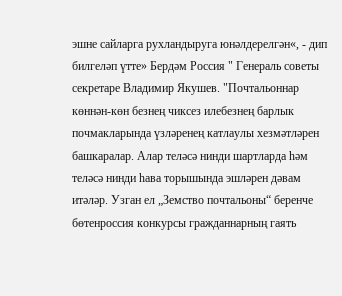эшне сайларга рухландыруга юнәлдерелгән«, - дип билгеләп үтте» Бердәм Россия " Генераль советы секретаре Владимир Якушев. "Почтальоннар көннән-көн безнең чиксез илебезнең барлык почмакларында үзләренең катлаулы хезмәтләрен башкаралар. Алар теләсә нинди шартларда һәм теләсә нинди һава торышында эшләрен дәвам итәләр. Узган ел „Земство почтальоны“ беренче бөтенроссия конкурсы гражданнарның гаять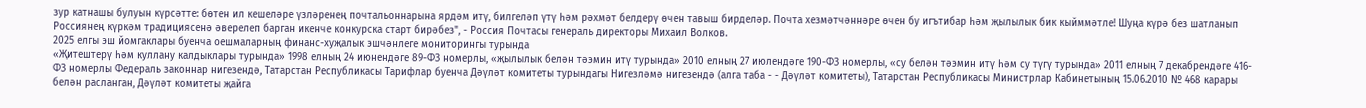зур катнашы булуын күрсәтте: бөтен ил кешеләре үзләренең почтальоннарына ярдәм итү, билгеләп үтү һәм рәхмәт белдерү өчен тавыш бирделәр. Почта хезмәтчәннәре өчен бу игътибар һәм җылылык бик кыйммәтле! Шуңа күрә без шатланып Россиянең күркәм традициясенә әверелеп барган икенче конкурска старт бирәбез", - Россия Почтасы генераль директоры Михаил Волков.
2025 елгы эш йомгаклары буенча оешмаларның финанс-хуҗалык эшчәнлеге мониторингы турында
«Җитештерү һәм куллану калдыклары турында» 1998 елның 24 июнендәге 89-ФЗ номерлы, «җылылык белән тәэмин итү турында» 2010 елның 27 июлендәге 190-ФЗ номерлы, «су белән тәэмин итү һәм су түгү турында» 2011 елның 7 декабрендәге 416-ФЗ номерлы Федераль законнар нигезендә, Татарстан Республикасы Тарифлар буенча Дәүләт комитеты турындагы Нигезләмә нигезендә (алга таба - - Дәүләт комитеты), Татарстан Республикасы Министрлар Кабинетының 15.06.2010 № 468 карары белән расланган, Дәүләт комитеты җайга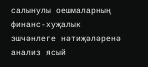салынулы оешмаларның финанс-хуҗалык эшчәнлеге нәтиҗәләренә анализ ясый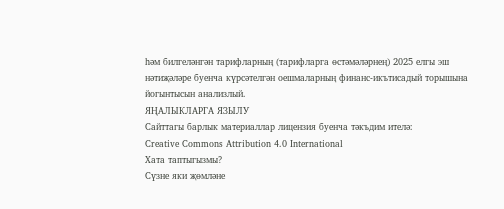һәм билгеләнгән тарифларның (тарифларга өстәмәләрнең) 2025 елгы эш нәтиҗәләре буенча күрсәтелгән оешмаларның финанс-икътисадый торышына йогынтысын анализлый.
ЯҢАЛЫКЛАРГА ЯЗЫЛУ
Сайттагы барлык материаллар лицензия буенча тәкъдим ителә:
Creative Commons Attribution 4.0 International
Хата таптыгызмы?
Сүзне яки җөмләне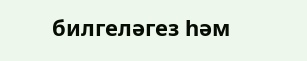билгеләгез һәм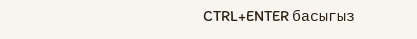CTRL+ENTER басыгыз